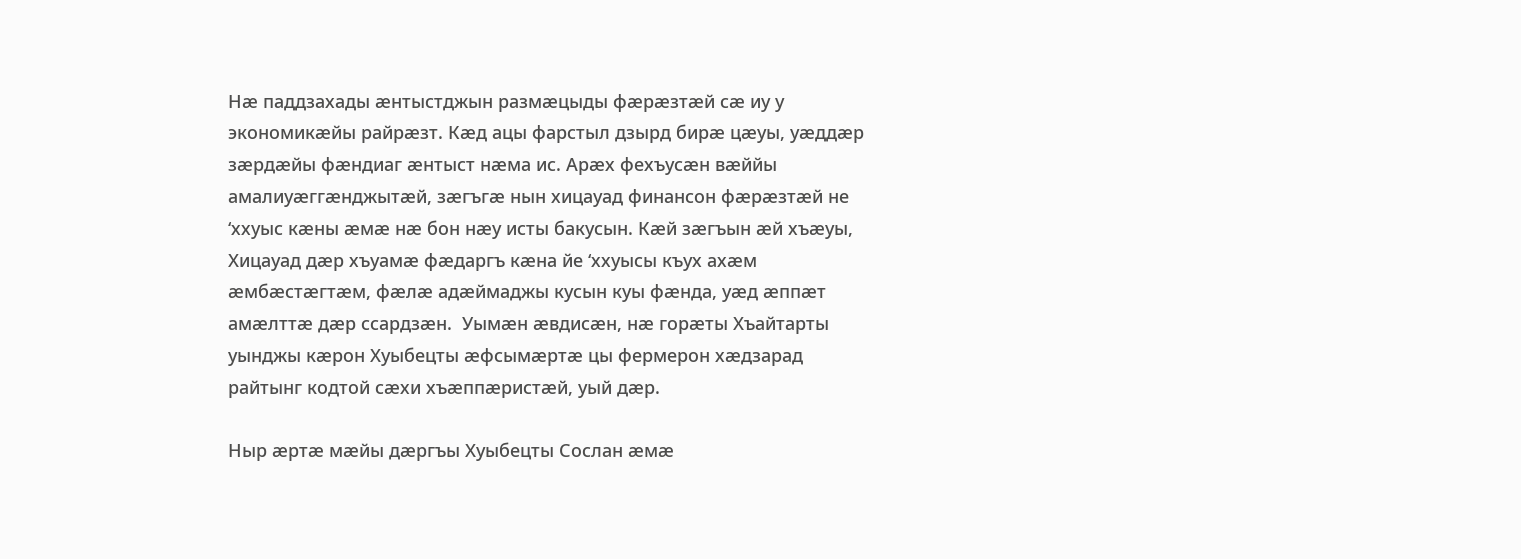Нæ паддзахады æнтыстджын размæцыды фæрæзтæй сæ иу у экономикæйы райрæзт. Кæд ацы фарстыл дзырд бирæ цæуы, уæддæр зæрдæйы фæндиаг æнтыст нæма ис. Арæх фехъусæн вæййы амалиуæггæнджытæй, зæгъгæ нын хицауад финансон фæрæзтæй не ‘ххуыс кæны æмæ нæ бон нæу исты бакусын. Кæй зæгъын æй хъæуы, Хицауад дæр хъуамæ фæдаргъ кæна йе ‘ххуысы къух ахæм æмбæстæгтæм, фæлæ адæймаджы кусын куы фæнда, уæд æппæт амæлттæ дæр ссардзæн.  Уымæн æвдисæн, нæ горæты Хъайтарты уынджы кæрон Хуыбецты æфсымæртæ цы фермерон хæдзарад райтынг кодтой сæхи хъæппæристæй, уый дæр.

Ныр æртæ мæйы дæргъы Хуыбецты Сослан æмæ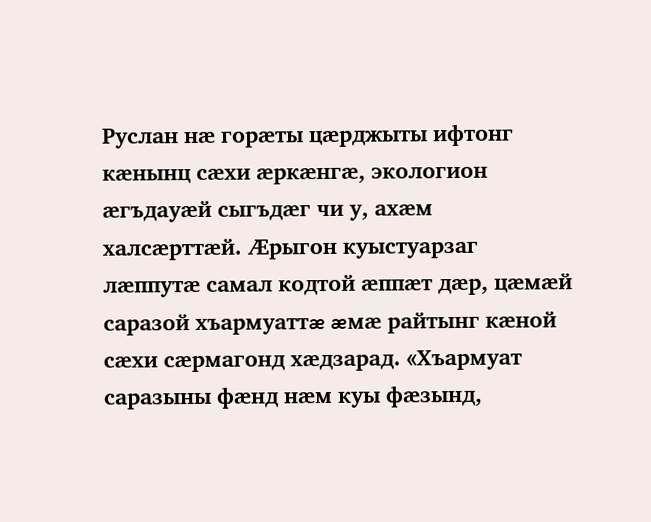Руслан нæ горæты цæрджыты ифтонг кæнынц сæхи æркæнгæ, экологион æгъдауæй сыгъдæг чи у, ахæм халсæрттæй. Æрыгон куыстуарзаг лæппутæ самал кодтой æппæт дæр, цæмæй саразой хъармуаттæ æмæ райтынг кæной сæхи сæрмагонд хæдзарад. «Хъармуат саразыны фæнд нæм куы фæзынд,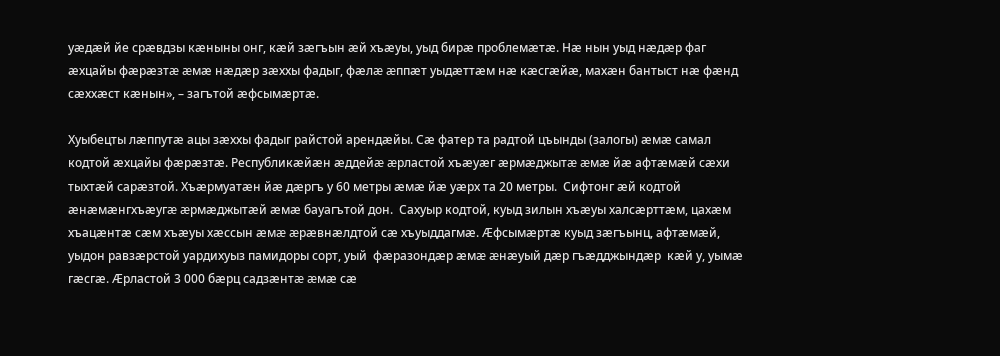уæдæй йе срæвдзы кæныны онг, кæй зæгъын æй хъæуы, уыд бирæ проблемæтæ. Нæ нын уыд нæдæр фаг æхцайы фæрæзтæ æмæ нæдæр зæххы фадыг, фæлæ æппæт уыдæттæм нæ кæсгæйæ, махæн бантыст нæ фæнд сæххæст кæнын», – загътой æфсымæртæ.

Хуыбецты лæппутæ ацы зæххы фадыг райстой арендæйы. Сæ фатер та радтой цъынды (залогы) æмæ самал кодтой æхцайы фæрæзтæ. Республикæйæн æддейæ æрластой хъæуæг æрмæджытæ æмæ йæ афтæмæй сæхи тыхтæй сарæзтой. Хъæрмуатæн йæ дæргъ у 60 метры æмæ йæ уæрх та 20 метры.  Сифтонг æй кодтой æнæмæнгхъæугæ æрмæджытæй æмæ бауагътой дон.  Сахуыр кодтой, куыд зилын хъæуы халсæрттæм, цахæм хъацæнтæ сæм хъæуы хæссын æмæ æрæвнæлдтой сæ хъуыддагмæ. Æфсымæртæ куыд зæгъынц, афтæмæй, уыдон равзæрстой уардихуыз памидоры сорт, уый  фæразондæр æмæ æнæуый дæр гъæдджындæр  кæй у, уымæ гæсгæ. Æрластой 3 000 бæрц садзæнтæ æмæ сæ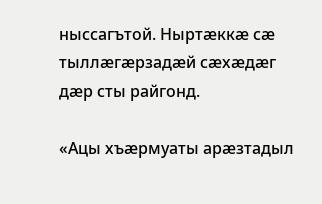ныссагътой. Ныртæккæ сæ тыллæгæрзадæй сæхæдæг дæр сты райгонд.

«Ацы хъæрмуаты арæзтадыл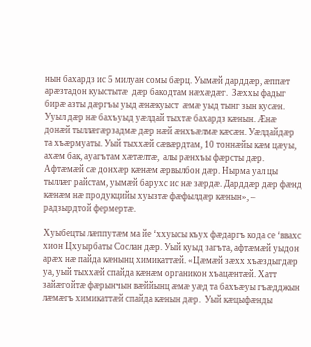нын бахардз ис 5 милуан сомы бæрц. Уымæй дарддæр, æппæт арæзтадон куыстытæ  дæр бакодтам нæхæдæг.  Зæххы фадыг бирæ азты дæргъы уыд æнæкуыст  æмæ уыд тынг зын кусæн. Ууыл дæр нæ бахъуыд уæлдай тыхтæ бахардз кæнын. Æнæ донæй тыллæгæрзадмæ дæр нæй æнхъæлмæ кæсæн. Уæлдайдæр та хъæрмуаты. Уый тыххæй сæвæрдтам, 10 тоннæйы кæм цæуы, ахæм бак, ауагътам хæтæлтæ,  алы рæнхъы фæрсты дæр. Афтæмæй сæ донхæр кæнæм æрвылбон дæр. Нырма уал цы тыллæг райстам, уымæй барухс ис нæ зæрдæ. Дарддæр дæр фæнд кæнæм нæ продукцийы хуызтæ фæфылдæр кæнын», – радзырдтой фермертæ.

Хуыбецты лæппутæм ма йе ‘ххуысы къух фæдаргъ кода се ‘ввахс хион Цхуырбаты Сослан дæр. Уый куыд загъта, афтæмæй уыдон арæх нæ пайда кæнынц химикаттæй. «Цæмæй зæхх хъæздыгдæр уа, уый тыххæй спайда кæнæм органикон хъацæнтæй. Хатт  зайæгойтæ фæрынчын вæййынц æмæ уæд та бахъæуы гъæдджын лæмæгъ химикаттæй спайда кæнын дæр.  Уый кæцыфæнды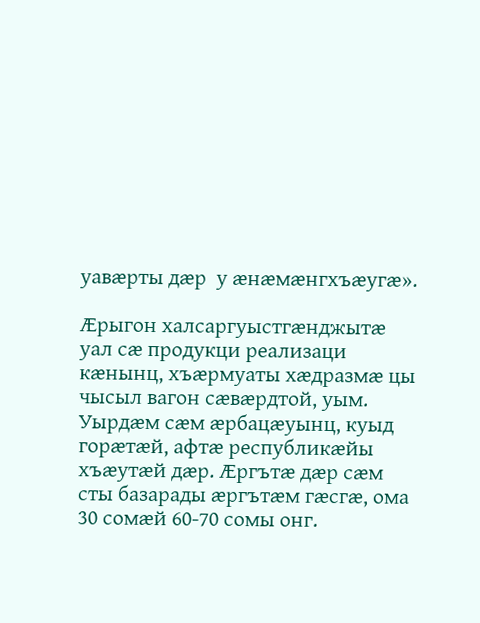уавæрты дæр  у æнæмæнгхъæугæ».

Æрыгон халсаргуыстгæнджытæ уал сæ продукци реализаци кæнынц, хъæрмуаты хæдразмæ цы чысыл вагон сæвæрдтой, уым. Уырдæм сæм æрбацæуынц, куыд горæтæй, афтæ республикæйы хъæутæй дæр. Æргътæ дæр сæм сты базарады æргътæм гæсгæ, ома 30 сомæй 60-70 сомы онг.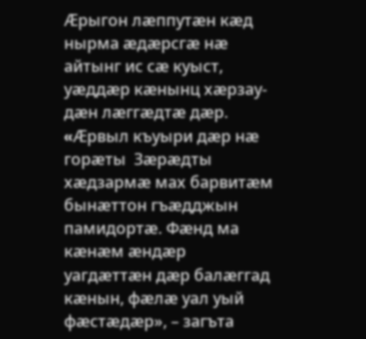Æрыгон лæппутæн кæд нырма æдæрсгæ нæ айтынг ис сæ куыст, уæддæр кæнынц хæрзау-дæн лæггæдтæ дæр. «Æрвыл къуыри дæр нæ горæты  Зæрæдты хæдзармæ мах барвитæм бынæттон гъæдджын памидортæ. Фæнд ма кæнæм æндæр уагдæттæн дæр балæггад кæнын, фæлæ уал уый фæстæдæр», – загъта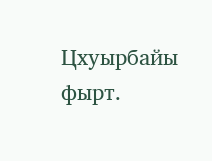Цхуырбайы фырт.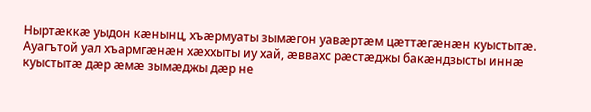Ныртæккæ уыдон кæнынц, хъæрмуаты зымæгон уавæртæм цæттæгæнæн куыстытæ. Ауагътой уал хъармгæнæн хæххыты иу хай, æввахс рæстæджы бакæндзысты иннæ куыстытæ дæр æмæ зымæджы дæр не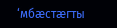‘мбæстæгты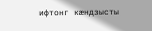ифтонг кæндзысты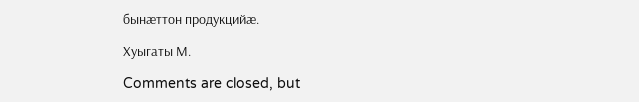бынæттон продукцийæ.

Хуыгаты М.

Comments are closed, but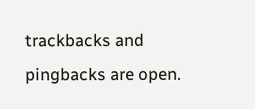trackbacks and pingbacks are open.